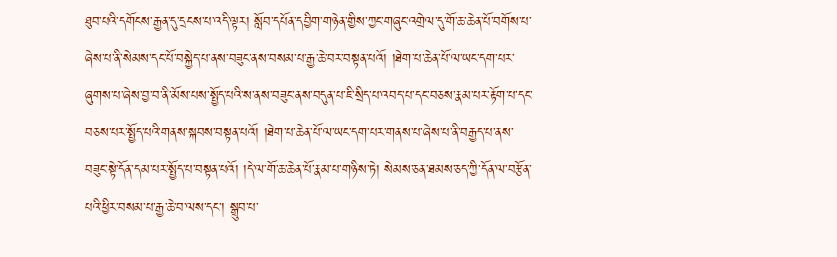ཐུབ་པའི་དགོངས་རྒྱན་དུ་དྲངས་པ་འདི་ལྟར། སློབ་དཔོན་དབྱིག་གཉེན་གྱིས་ཀྱང་གཞུང་འགྲེལ་དུ་གོ་ཆ་ཆེན་པོ་བགོས་པ་ཞེས་པ་ནི་སེམས་དང་པོ་བསྐྱེད་པ་ནས་བཟུང་ནས་བསམ་པ་རྒྱ་ཆེ་བར་བསྟན་པའོ། །ཐེག་པ་ཆེན་པོ་ལ་ཡང་དག་པར་ཞུགས་པ་ཞེས་བྱ་བ་ནི་མོས་པས་སྤྱོད་པའི་ས་ནས་བཟུང་ནས་བདུན་པ་ཇི་སྲིད་པ་འབད་པ་དང་བཅས་རྣམ་པར་རྟོག་པ་དང་བཅས་པར་སྤྱོད་པའི་གནས་སྐབས་བསྟན་པའོ། །ཐེག་པ་ཆེན་པོ་ལ་ཡང་དག་པར་གནས་པ་ཞེས་པ་ནི་བརྒྱད་པ་ནས་བཟུང་སྟེ་དོན་དམ་པར་སྤྱོད་པ་བསྟན་པའོ། །དེ་ལ་གོ་ཆ་ཆེན་པོ་རྣམ་པ་གཉིས་ཏེ། སེམས་ཅན་ཐམས་ཅད་ཀྱི་དོན་ལ་བརྩོན་པའི་ཕྱིར་བསམ་པ་རྒྱ་ཆེ་བ་ལས་དང་། སྒྲུབ་པ་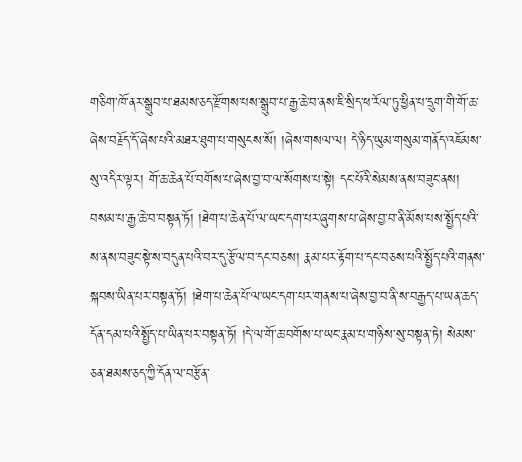གཅིག་ཁོ་ནར་སྒྲུབ་པ་ཐམས་ཅད་རྫོགས་པས་སྒྲུབ་པ་རྒྱ་ཆེ་བ་ནས་ཇི་སྲིད་ཕ་རོལ་ཏུ་ཕྱིན་པ་དྲུག་གི་གོ་ཆ་ཞེས་བརྗོད་དོ་ཞེས་པའི་མཐར་ཐུག་པ་གསུངས་སོ། །ཞེས་གསལ་ལ། དེ་ཉིད་ཡུམ་གསུམ་གནོད་འཇོམས་སུ་འདིར་ལྟར། གོ་ཆ་ཆེན་པོ་བགོས་པ་ཞེས་བྱ་བ་ལ་སོགས་པ་སྟེ། དང་པོའི་སེམས་ནས་བཟུང་ནས། བསམ་པ་རྒྱ་ཆེ་བ་བསྟན་ཏོ། །ཐེག་པ་ཆེན་པོ་ལ་ཡང་དག་པར་ཞུགས་པ་ཞེས་བྱ་བ་ནི་མོས་པས་སྤྱོད་པའི་ས་ནས་བཟུང་སྟེ་ས་བདུན་པའི་བར་དུ་རྩོལ་བ་དང་བཅས། རྣམ་པར་རྟོག་པ་དང་བཅས་པའི་སྤྱོད་པའི་གནས་སྐབས་ཡིན་པར་བསྟན་ཏོ། །ཐེག་པ་ཆེན་པོ་ལ་ཡང་དག་པར་གནས་པ་ཞེས་བྱ་བ་ནི་ས་བརྒྱད་པ་ཡན་ཆད་དོན་དམ་པའི་སྤྱོད་པ་ཡིན་པར་བསྟན་ཏོ། །དེ་ལ་གོ་ཆ་བགོས་པ་ཡང་རྣམ་པ་གཉིས་སུ་བསྟན་ཏེ། སེམས་ཅན་ཐམས་ཅད་ཀྱི་དོན་ལ་བརྩོན་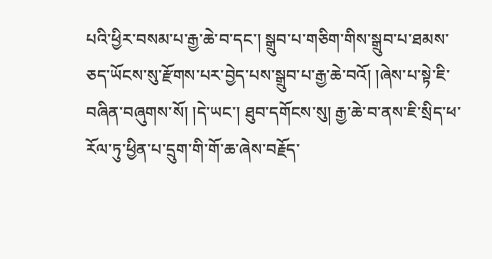པའི་ཕྱིར་བསམ་པ་རྒྱ་ཆེ་བ་དང་། སྒྲུབ་པ་གཅིག་གིས་སྒྲུབ་པ་ཐམས་ཅད་ཡོངས་སུ་རྫོགས་པར་བྱེད་པས་སྒྲུབ་པ་རྒྱ་ཆེ་བའོ། །ཞེས་པ་སྟེ་ཇི་བཞིན་བཞུགས་སོ། །དེ་ཡང་། ཐུབ་དགོངས་སུ། རྒྱ་ཆེ་བ་ནས་ཇི་སྲིད་ཕ་རོལ་ཏུ་ཕྱིན་པ་དྲུག་གི་གོ་ཆ་ཞེས་བརྗོད་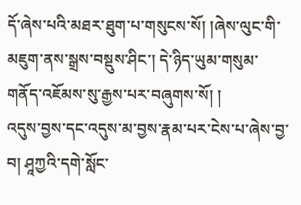དོ་ཞེས་པའི་མཐར་ཐུག་པ་གསུངས་སོ། །ཞེས་ལུང་གི་མཇུག་ནས་སྒྲས་བསྡུས་ཤིང་། དེ་ཉིད་ཡུམ་གསུམ་གནོད་འཇོམས་སུ་རྒྱས་པར་བཞུགས་སོ། །
འདུས་བྱས་དང་འདུས་མ་བྱས་རྣམ་པར་ངེས་པ་ཞེས་བྱ་བ། ཤཱཀྱའི་དགེ་སློང་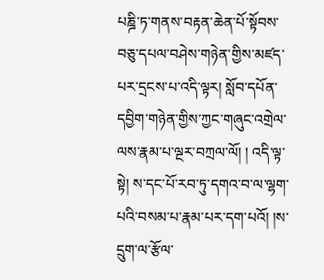པཎྜི་ཏ་གནས་བརྟན་ཆེན་པོ་སྟོབས་བཅུ་དཔལ་བཤེས་གཉེན་གྱིས་མཛད་པར་དྲངས་པ་འདི་ལྟར། སློབ་དཔོན་དབྱིག་གཉེན་གྱིས་ཀྱང་གཞུང་འགྲེལ་ལས་རྣམ་པ་ལྔར་བཀྲལ་ལོ། ། འདི་ལྟ་སྟེ། ས་དང་པོ་རབ་ཏུ་དགའ་བ་ལ་ལྷག་པའི་བསམ་པ་རྣམ་པར་དག་པའོ། །ས་དྲུག་ལ་རྩོལ་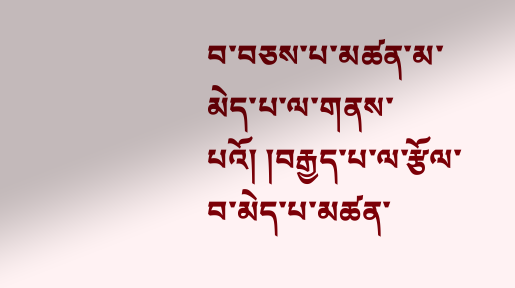བ་བཅས་པ་མཚན་མ་མེད་པ་ལ་གནས་པའོ། །བརྒྱད་པ་ལ་རྩོལ་བ་མེད་པ་མཚན་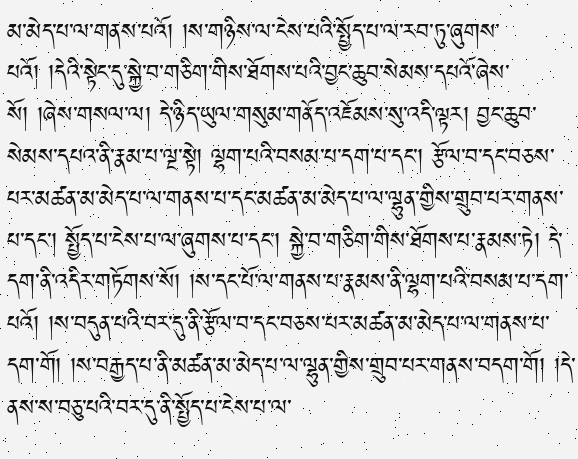མ་མེད་པ་ལ་གནས་པའོ། །ས་གཉིས་ལ་ངེས་པའི་སྤྱོད་པ་ལ་རབ་ཏུ་ཞུགས་པའོ། །དེའི་སྟེང་དུ་སྐྱེ་བ་གཅིག་གིས་ཐོགས་པའི་བྱང་ཆུབ་སེམས་དཔའོ་ཞེས་སོ། །ཞེས་གསལ་ལ། དེ་ཉིད་ཡུལ་གསུམ་གནོད་འཇོམས་སུ་འདི་ལྟར། བྱང་ཆུབ་སེམས་དཔའ་ནི་རྣམ་པ་ལྔ་སྟེ། ལྷག་པའི་བསམ་པ་དག་པ་དང་། རྩོལ་བ་དང་བཅས་པར་མཚན་མ་མེད་པ་ལ་གནས་པ་དང་མཚན་མ་མེད་པ་ལ་ལྷུན་གྱིས་གྲུབ་པར་གནས་པ་དང་། སྤྱོད་པ་ངེས་པ་ལ་ཞུགས་པ་དང་། སྐྱེ་བ་གཅིག་གིས་ཐོགས་པ་རྣམས་ཏེ། དེ་དག་ནི་འདིར་གཏོགས་སོ། །ས་དང་པོ་ལ་གནས་པ་རྣམས་ནི་ལྷག་པའི་བསམ་པ་དག་པའོ། །ས་བདུན་པའི་བར་དུ་ནི་རྩོལ་བ་དང་བཅས་པར་མཚན་མ་མེད་པ་ལ་གནས་པ་དག་གོ། །ས་བརྒྱད་པ་ནི་མཚན་མ་མེད་པ་ལ་ལྷུན་གྱིས་གྲུབ་པར་གནས་བདག་གོ། །དེ་ནས་ས་བཅུ་པའི་བར་དུ་ནི་སྤྱོད་པ་ངེས་པ་ལ་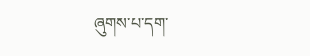ཞུགས་པ་དག་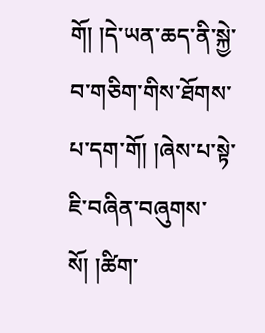གོ། །དེ་ཡན་ཆད་ནི་སྐྱེ་བ་གཅིག་གིས་ཐོགས་པ་དག་གོ། །ཞེས་པ་སྟེ་ཇི་བཞིན་བཞུགས་སོ། །ཚིག་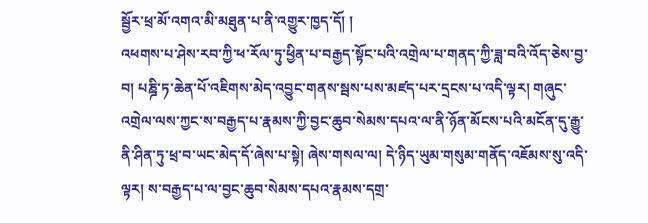སྦྱོར་ཕྲ་མོ་འགའ་མི་མཐུན་པ་ནི་འགྱུར་ཁྱད་དོ། །
འཕགས་པ་ཤེས་རབ་ཀྱི་ཕ་རོལ་ཏུ་ཕྱིན་པ་བརྒྱད་སྟོང་པའི་འགྲེལ་པ་གནད་ཀྱི་ཟླ་བའི་འོད་ཅེས་བྱ་བ། པཎྜི་ཏ་ཆེན་པོ་འཇིགས་མེད་འབྱུང་གནས་སྦས་པས་མཛད་པར་དྲངས་པ་འདི་ལྟར། གཞུང་འགྲེལ་ལས་ཀྱང་ས་བརྒྱད་པ་རྣམས་ཀྱི་བྱང་ཆུབ་སེམས་དཔའ་ལ་ནི་ཉོན་མོངས་པའི་མངོན་དུ་རྒྱུ་ནི་ཤིན་ཏུ་ཕྲ་བ་ཡང་མེད་དོ་ཞེས་པ་སྟེ། ཞེས་གསལ་ལ། དེ་ཉིད་ཡུམ་གསུམ་གནོད་འཇོམས་སུ་འདི་ལྟར། ས་བརྒྱད་པ་ལ་བྱང་ཆུབ་སེམས་དཔའ་རྣམས་དགྲ་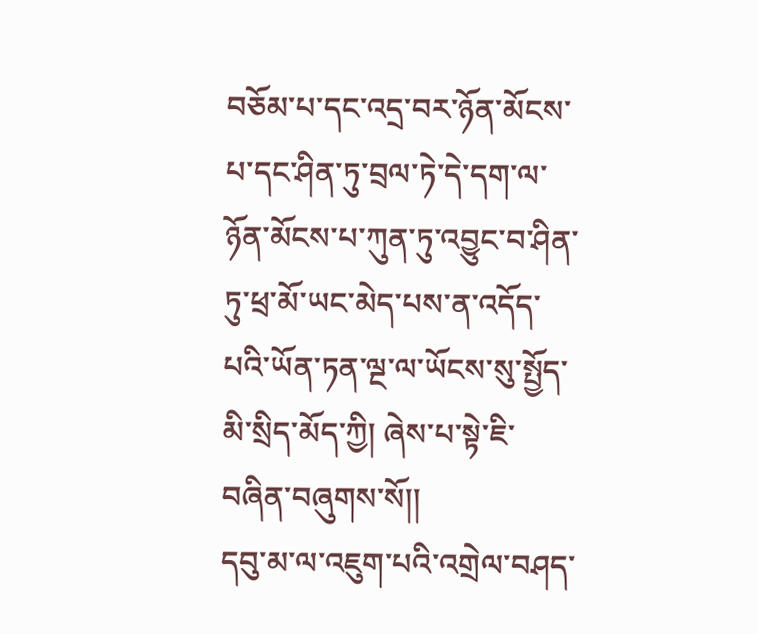བཅོམ་པ་དང་འདྲ་བར་ཉོན་མོངས་པ་དང་ཤིན་ཏུ་བྲལ་ཏེ་དེ་དག་ལ་ཉོན་མོངས་པ་ཀུན་ཏུ་འབྱུང་བ་ཤིན་ཏུ་ཕྲ་མོ་ཡང་མེད་པས་ན་འདོད་པའི་ཡོན་ཏན་ལྔ་ལ་ཡོངས་སུ་སྤྱོད་མི་སྲིད་མོད་ཀྱི། ཞེས་པ་སྟེ་ཇི་བཞིན་བཞུགས་སོ།།
དབུ་མ་ལ་འཇུག་པའི་འགྲེལ་བཤད་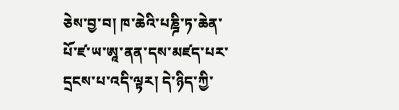ཅེས་བྱ་བ། ཁ་ཆེའི་པཎྜི་ཏ་ཆེན་པོ་ཛ་ཡ་ཨཱ་ནན་དས་མཛད་པར་དྲངས་པ་འདི་ལྟར། དེ་ཉིད་ཀྱི་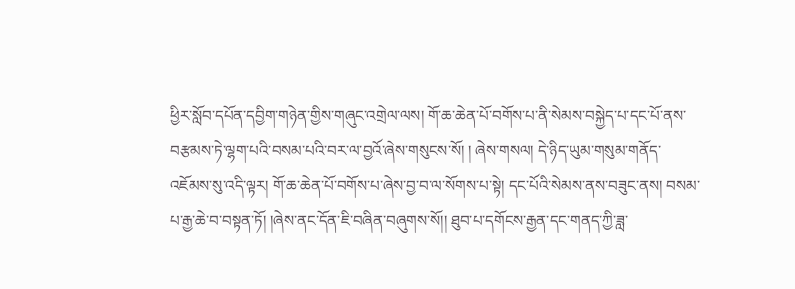ཕྱིར་སློབ་དཔོན་དབྱིག་གཉེན་གྱིས་གཞུང་འགྲེལ་ལས། གོ་ཆ་ཆེན་པོ་བགོས་པ་ནི་སེམས་བསྐྱེད་པ་དང་པོ་ནས་བརྩམས་ཏེ་ལྷག་པའི་བསམ་པའི་བར་ལ་བྱའོ་ཞེས་གསུངས་སོ། ། ཞེས་གསལ། དེ་ཉིད་ཡུམ་གསུམ་གནོད་འཇོམས་སུ་འདི་ལྟར། གོ་ཆ་ཆེན་པོ་བགོས་པ་ཞེས་བྱ་བ་ལ་སོགས་པ་སྟེ། དང་པོའི་སེམས་ནས་བཟུང་ནས། བསམ་པ་རྒྱ་ཆེ་བ་བསྟན་ཏོ། །ཞེས་ནང་དོན་ཇི་བཞིན་བཞུགས་སོ།། ཐུབ་པ་དགོངས་རྒྱན་དང་གནད་ཀྱི་ཟླ་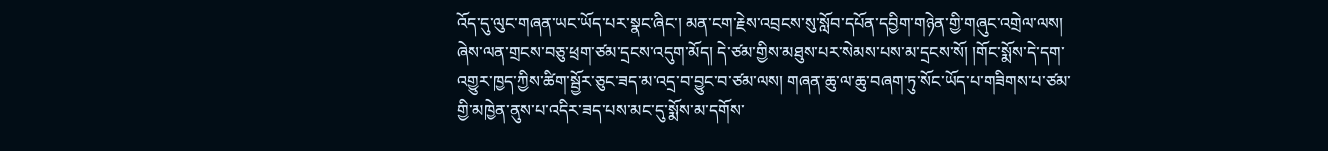འོད་དུ་ལུང་གཞན་ཡང་ཡོད་པར་སྣང་ཞིང་། མན་ངག་རྗེས་འབྲངས་སུ་སློབ་དཔོན་དབྱིག་གཉེན་གྱི་གཞུང་འགྲེལ་ལས། ཞེས་ལན་གྲངས་བཅུ་ཕྲག་ཙམ་དྲངས་འདུག་མོད། དེ་ཙམ་གྱིས་མཐུས་པར་སེམས་པས་མ་དྲངས་སོ། །གོང་སྨོས་དེ་དག་འགྱུར་ཁྱད་ཀྱིས་ཚིག་སྦྱོར་ཅུང་ཟད་མ་འདྲ་བ་བྱུང་བ་ཙམ་ལས། གཞན་ཆུ་ལ་ཆུ་བཞག་ཏུ་སོང་ཡོད་པ་གཟིགས་པ་ཙམ་གྱི་མཁྱེན་ནུས་པ་འདིར་ཟད་པས་མང་དུ་སྨོས་མ་དགོས་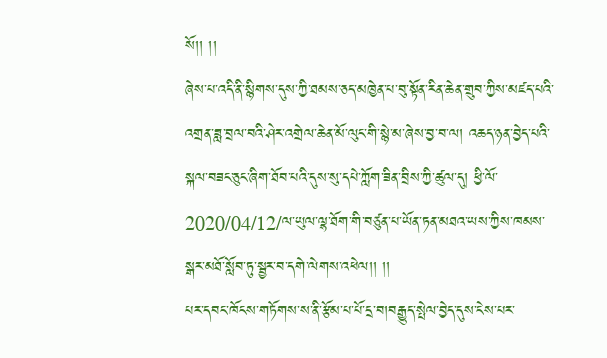སོ།། །།
ཞེས་པ་འདི་ནི་སྙིགས་དུས་ཀྱི་ཐམས་ཅད་མཁྱེན་པ་བུ་སྟོན་རིན་ཆེན་གྲུབ་ཀྱིས་མཛད་པའི་འགྲན་ཟླ་བྲལ་བའི་ཤེར་འགྲེལ་ཆེན་མོ་ལུང་གི་སྙེ་མ་ཞེས་བྱ་བ་ལ། འཆད་ཉན་བྱེད་པའི་སྐལ་བཟང་ཅུང་ཞིག་ཐོབ་པའི་དུས་སུ་དཔེ་ཀློག་ཟིན་བྲིས་ཀྱི་ཚུལ་དུ། ཕྱི་ལོ་2020/04/12/ལ་ཡུལ་ལྷ་ཐོག་གི་བཙུན་པ་ཡོན་ཏན་མཐའ་ཡས་ཀྱིས་ཁམས་སྒར་མཐོ་སློབ་ཏུ་སྦྱར་བ་དགེ་ལེགས་འཕེལ།། །།
པར་དབང་ཁོངས་གཏོགས་ས་ནི་རྩོམ་པ་པོ་དྲ་བ།བརྒྱུད་སྤེལ་བྱེད་དུས་ངེས་པར་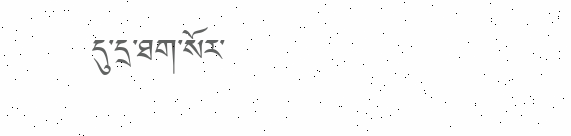དུ་དྲ་ཐག་སོར་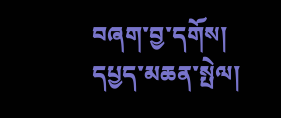བཞག་བྱ་དགོས།
དཔྱད་མཆན་སྤེལ།